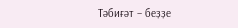Тәбиғәт – беҙҙе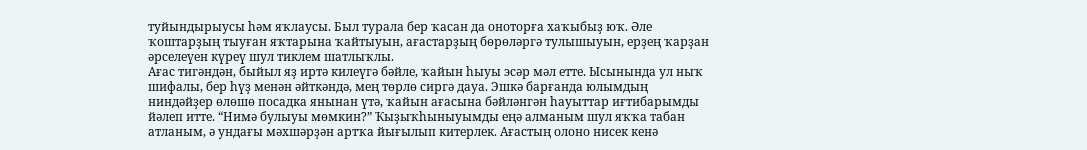туйындырыусы һәм яҡлаусы. Был турала бер ҡасан да оноторға хаҡыбыҙ юҡ. Әле ҡоштарҙың тыуған яҡтарына ҡайтыуын, ағастарҙың бөрөләргә тулышыуын, ерҙең ҡарҙан әрселеүен күреү шул тиклем шатлыҡлы.
Ағас тигәндән, быйыл яҙ иртә килеүгә бәйле, ҡайын һыуы эсәр мәл етте. Ысынында ул ныҡ шифалы, бер һүҙ менән әйткәндә, мең төрлө сиргә дауа. Эшкә барғанда юлымдың ниндәйҙер өлөшө посадка янынан үтә, ҡайын ағасына бәйләнгән һауыттар иғтибарымды йәлеп итте. “Нимә булыуы мөмкин?” Ҡыҙыҡһыныуымды еңә алманым шул яҡҡа табан атланым, ә ундағы мәхшәрҙән артҡа йығылып китерлек. Ағастың олоно нисек кенә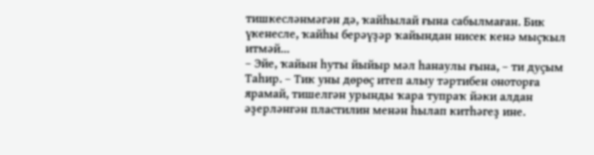тишкесләнмәгән дә, ҡайһылай ғына сабылмаған. Бик үкенесле, ҡайһы берәүҙәр ҡайындан нисек кенә мыҫҡыл итмәй...
– Эйе, ҡайын һуты йыйыр мәл һанаулы ғына, – ти дуҫым Таһир. – Тик уны дөрөҫ итеп алыу тәртибен оноторға ярамай, тишелгән урынды ҡара тупраҡ йәки алдан әҙерләнгән пластилин менән һылап китһәгеҙ ине.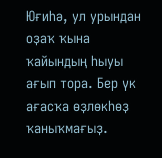Юғиһә, ул урындан оҙаҡ ҡына ҡайындың һыуы ағып тора. Бер үк ағасҡа өҙлөкһөҙ ҡаныҡмағыҙ.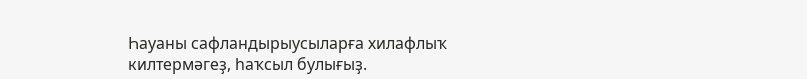Һауаны сафландырыусыларға хилафлыҡ килтермәгеҙ, һаҡсыл булығыҙ.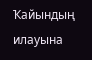Ҡайындың илауына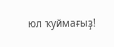юл ҡуймағыҙ!